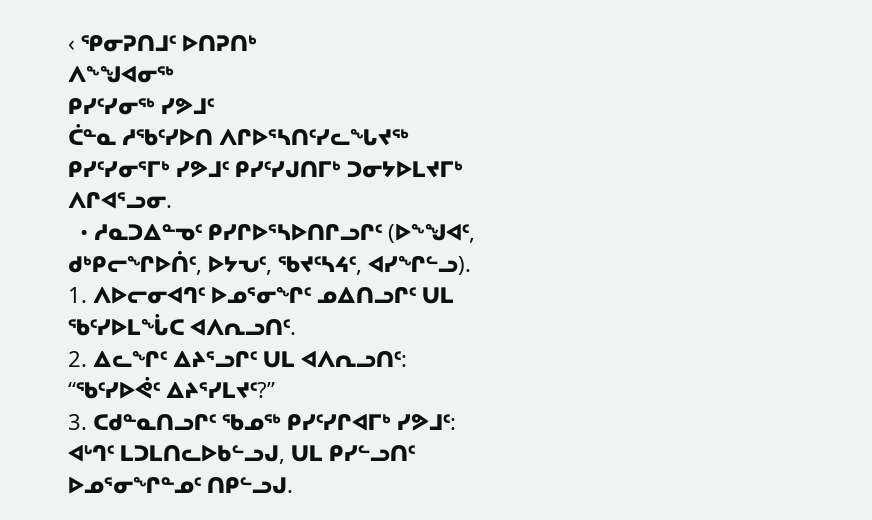‹ ᕿᓂᕈᑎᒧᑦ ᐅᑎᕈᑎᒃ
ᐱᖕᖑᐊᓂᖅ
ᑭᓯᑦᓯᓂᖅ ᓯᕗᒧᑦ
ᑖᓐᓇ ᓱᖃᑦᓯᐅᑎ ᐱᒋᐅᕐᓴᑎᑦᓯᓚᖓᔪᖅ ᑭᓯᑦᓯᓂᕐᒥᒃ ᓯᕗᒧᑦ ᑭᓯᑦᓯᒍᑎᒥᒃ ᑐᓂᔭᐅᒪᔪᒥᒃ ᐱᒋᐊᕐᓗᓂ.
  • ᓱᓇᑐᐃᓐᓀᑦ ᑭᓯᒋᐅᕐᓴᐅᑎᒋᓗᒋᑦ (ᐅᖕᖑᐊᑦ, ᑯᒃᑭᓕᖏᐅᑏᑦ, ᐅᔭᕃᑦ, ᖃᔪᑦᓴᔦᑦ, ᐊᓯᖏᓪᓗ).
1. ᐱᐅᓕᓂᐊᒉᑦ ᐅᓄᕐᓂᖏᑦ ᓄᐃᑎᓗᒋᑦ ᑌᒪ ᖃᑦᓯᐅᒪᖔᑕ ᐊᐱᕆᓗᑎᑦ.
2. ᐃᓚᖏᑦ ᐃᔨᕐᓗᒋᑦ ᑌᒪ ᐊᐱᕆᓗᑎᑦ: “ᖃᑦᓯᐅᕚᑦ ᐃᔨᕐᓯᒪᔪᑦ?”
3. ᑕᑯᓐᓇᑎᓗᒋᑦ ᖃᓄᖅ ᑭᓯᑦᓯᒋᐊᒥᒃ ᓯᕗᒧᑦ: ᐊᒡᒉᑦ ᒪᑐᒪᑎᓚᐅᑲᓪᓗᒍ, ᑌᒪ ᑭᓯᓪᓗᑎᑦ ᐅᓄᕐᓂᖏᓐᓄᑦ ᑎᑭᓪᓗᒍ.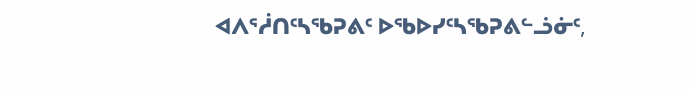ᐊᐱᕐᓲᑎᑦᓴᖃᕈᕕᑦ ᐅᖃᐅᓯᑦᓴᖃᕈᕕᓪᓘᓃᑦ,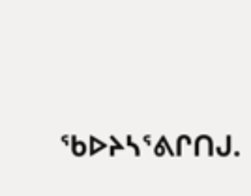ᖃᐅᔨᓴᕐᕕᒋᑎᒍ.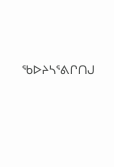ᖃᐅᔨᓴᕐᕕᒋᑎᒍ